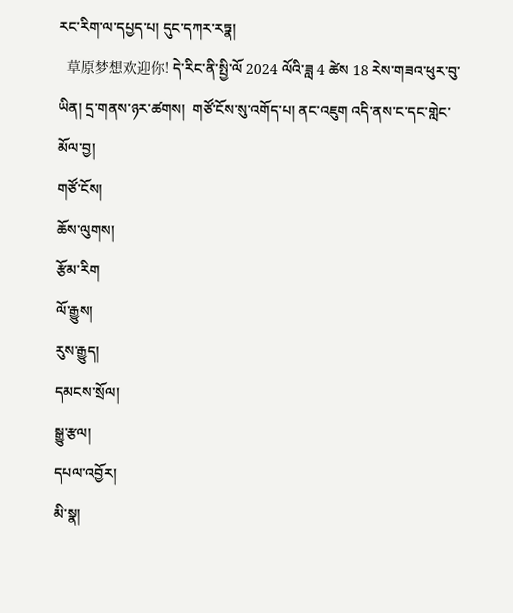རང་རིག་ལ་དཔྱད་པ། དུང་དཀར་རཏྣ།
  草原梦想欢迎你! དེ་རིང་ནི་སྤྱི་ལོ 2024 ལོའི་ཟླ 4 ཚེས 18 རེས་གཟའ་ཕུར་བུ་ཡིན། དྲ་གནས་ཉར་ཚགས།  གཙོ་ངོས་སུ་འགོད་པ། ནང་འཇུག འདི་ནས་ང་དང་གླེང་མོལ་བྱ།
གཙོ་ངོས།
ཆོས་ལུགས།
རྩོམ་རིག
ལོ་རྒྱུས།
རུས་རྒྱུད།
དམངས་སྲོལ།
སྒྱུ་རྩལ།
དཔལ་འབྱོར།
མི་སྣ།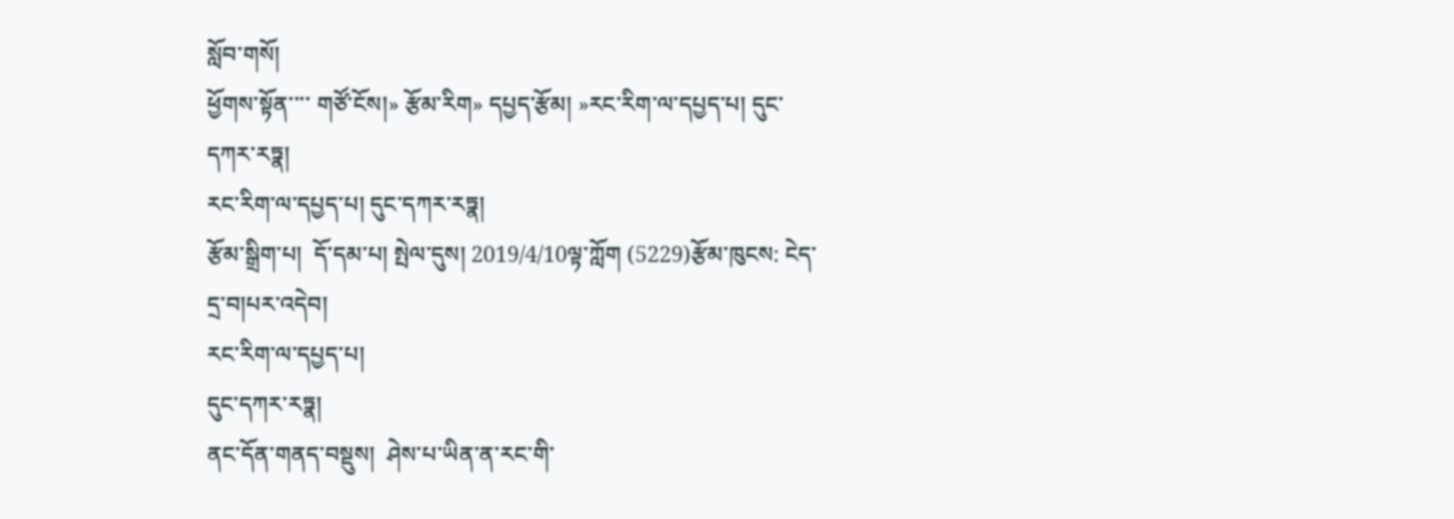སློབ་གསོ།
ཕྱོགས་སྟོན་་་་ གཙོ་ངོས།» རྩོམ་རིག» དཔྱད་རྩོམ། »རང་རིག་ལ་དཔྱད་པ། དུང་དཀར་རཏྣ།
རང་རིག་ལ་དཔྱད་པ། དུང་དཀར་རཏྣ།
རྩོམ་སྒྲིག་པ།  དོ་དམ་པ། སྤེལ་དུས། 2019/4/10ལྟ་ཀློག (5229)རྩོམ་ཁུངས: ངེད་དྲ་བ།པར་འདེབ།
རང་རིག་ལ་དཔྱད་པ།
དུང་དཀར་རཏྣ།
ནང་དོན་གནད་བསྡུས།  ཤེས་པ་ཡིན་ན་རང་གི་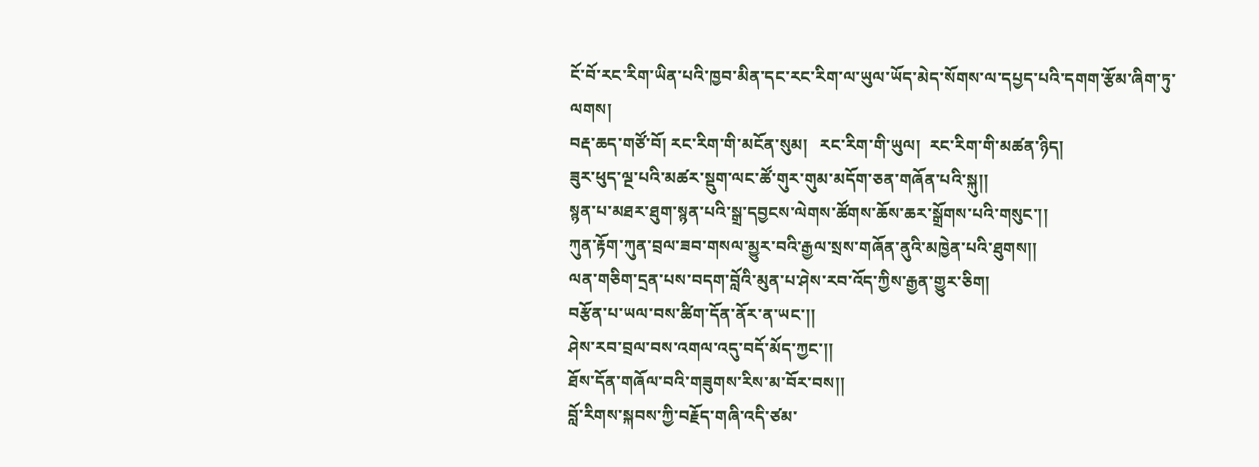ངོ་བོ་རང་རིག་ཡིན་པའི་ཁྱབ་མིན་དང་རང་རིག་ལ་ཡུལ་ཡོད་མེད་སོགས་ལ་དཔྱད་པའི་དགག་རྩོམ་ཞིག་ཏུ་ལགས།
བརྡ་ཆད་གཙོ་བོ། རང་རིག་གི་མངོན་སུམ།   རང་རིག་གི་ཡུལ།  རང་རིག་གི་མཚན་ཉིད།
ཟུར་ཕུད་ལྔ་པའི་མཚར་སྡུག་ལང་ཚོ་གུར་གུམ་མདོག་ཅན་གཞོན་པའི་སྐུ།།
སྙན་པ་མཐར་ཐུག་སྙན་པའི་སྒྲ་དབྱངས་ལེགས་ཚོགས་ཆོས་ཆར་སྒྲོགས་པའི་གསུང་།།
ཀུན་རྟོག་ཀུན་བྲལ་ཟབ་གསལ་མྱུར་བའི་རྒྱལ་སྲས་གཞོན་ནུའི་མཁྱེན་པའི་ཐུགས།།
ལན་གཅིག་དྲན་པས་བདག་བློའི་མུན་པ་ཤེས་རབ་འོད་ཀྱིས་རྒྱན་གྱུར་ཅིག།
བརྩོན་པ་ཡལ་བས་ཚིག་དོན་ནོར་ན་ཡང་།།
ཤེས་རབ་བྲལ་བས་འགལ་འདུ་བདོ་མོད་ཀྱང་།།
ཐོས་དོན་གཞོལ་བའི་གཟུགས་རིས་མ་བོར་བས།།
བློ་རིགས་སྐབས་ཀྱི་བརྗོད་གཞི་འདི་ཙམ་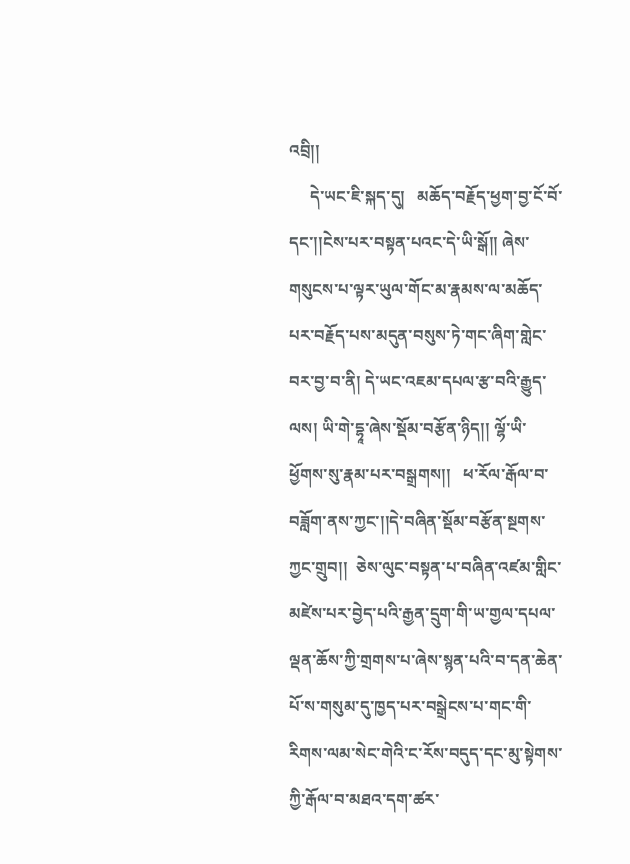འབྲི།།
     དེ་ཡང་ཇི་སྐད་དུ།   མཆོད་བརྗོད་ཕྱག་བྱ་ངོ་བོ་དང་།།ངེས་པར་བསྟན་པའང་དེ་ཡི་སྒོ།། ཞེས་གསུངས་པ་ལྟར་ཡུལ་གོང་མ་རྣམས་ལ་མཆོད་པར་བརྗོད་པས་མདུན་བསུས་ཏེ་གང་ཞིག་གླེང་བར་བྱ་བ་ནི། དེ་ཡང་འཇམ་དཔལ་རྩ་བའི་རྒྱུད་ལས། ཡི་གེ་དྷཱ་ཞེས་སྡོམ་བརྩོན་ཉིད།། ལྷོ་ཡི་ཕྱོགས་སུ་རྣམ་པར་བསྒྲགས།།   ཕ་རོལ་རྒོལ་བ་བཟློག་ནས་ཀྱང་།།དེ་བཞིན་སྡོམ་བརྩོན་སྔགས་ཀྱང་གྲུབ།།  ཅེས་ལུང་བསྟན་པ་བཞིན་འཛམ་གླིང་མཛེས་པར་བྱེད་པའི་རྒྱན་དྲུག་གི་ཡ་གྱལ་དཔལ་ལྡན་ཆོས་ཀྱི་གྲགས་པ་ཞེས་སྙན་པའི་བ་དན་ཆེན་པོ་ས་གསུམ་དུ་ཁྱད་པར་བསྒྲེངས་པ་གང་གི་རིགས་ལམ་སེང་གེའི་ང་རོས་བདུད་དང་མུ་སྟེགས་ཀྱི་རྒོལ་བ་མཐའ་དག་ཚར་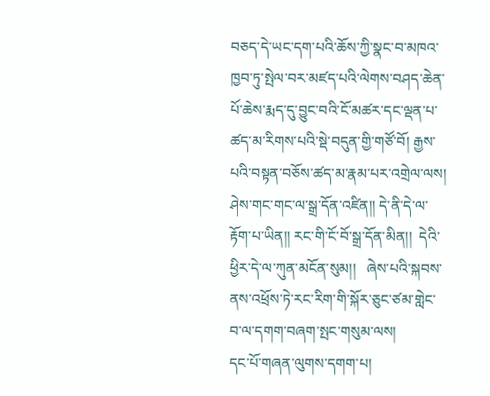བཅད་དེ་ཡང་དག་པའི་ཆོས་ཀྱི་སྣང་བ་མཁའ་ཁྱབ་ཏུ་སྤེལ་བར་མཛད་པའི་ལེགས་བཤད་ཆེན་པོ་ཆེས་རྨད་དུ་བྱུང་བའི་ངོ་མཚར་དང་ལྡན་པ་ཚད་མ་རིགས་པའི་སྡེ་བདུན་གྱི་གཙོ་བོ། རྒྱས་པའི་བསྟན་བཅོས་ཚད་མ་རྣམ་པར་འགྲེལ་ལས།  ཤེས་གང་གང་ལ་སྒྲ་དོན་འཛིན།། དེ་ནི་དེ་ལ་རྟོག་པ་ཡིན།། རང་གི་ངོ་བོ་སྒྲ་དོན་མིན།།  དེའི་ཕྱིར་དེ་ལ་ཀུན་མངོན་སུམ།།   ཞེས་པའི་སྐབས་ནས་འཕྲོས་ཏེ་རང་རིག་གི་སྐོར་ཅུང་ཙམ་གླེང་བ་ལ་དགག་བཞག་སྤང་གསུམ་ལས།
དང་པོ་གཞན་ལུགས་དགག་པ།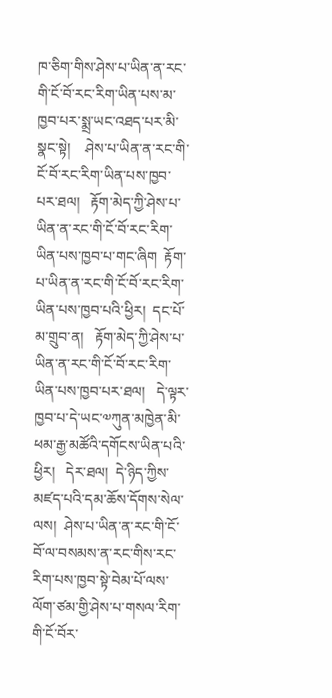ཁ་ཅིག་གིས་ཤེས་པ་ཡིན་ན་རང་གི་ངོ་བོ་རང་རིག་ཡིན་པས་མ་ཁྱབ་པར་སྨྲ་ཡང་འཐད་པར་མི་སྣང་སྟེ།    ཤེས་པ་ཡིན་ན་རང་གི་ངོ་བོ་རང་རིག་ཡིན་པས་ཁྱབ་པར་ཐལ།   རྟོག་མེད་ཀྱི་ཤེས་པ་ཡིན་ན་རང་གི་ངོ་བོ་རང་རིག་ཡིན་པས་ཁྱབ་པ་གང་ཞིག  རྟོག་པ་ཡིན་ན་རང་གི་ངོ་བོ་རང་རིག་ཡིན་པས་ཁྱབ་པའི་ཕྱིར།  དང་པོ་མ་གྲུབ་ན།   རྟོག་མེད་ཀྱི་ཤེས་པ་ཡིན་ན་རང་གི་ངོ་བོ་རང་རིག་ཡིན་པས་ཁྱབ་པར་ཐལ།   དེ་ལྟར་ཁྱབ་པ་དེ་ཡང་༧ཀུན་མཁྱེན་མི་ཕམ་རྒྱ་མཚོའི་དགོངས་ཡིན་པའི་ཕྱིར།   དེར་ཐལ།  དེ་ཉིད་ཀྱིས་མཛད་པའི་དམ་ཆོས་དོགས་སེལ་ལས།  ཤེས་པ་ཡིན་ན་རང་གི་ངོ་བོ་ལ་བསམས་ན་རང་གིས་རང་རིག་པས་ཁྱབ་སྟེ་བེམ་པོ་ལས་ལོག་ཙམ་གྱི་ཤེས་པ་གསལ་རིག་གི་ངོ་བོར་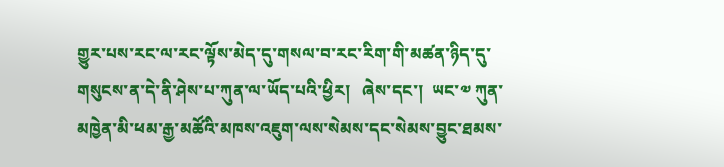གྱུར་པས་རང་ལ་རང་ལྟོས་མེད་དུ་གསལ་བ་རང་རིག་གི་མཚན་ཉིད་དུ་གསུངས་ན་དེ་ནི་ཤེས་པ་ཀུན་ལ་ཡོད་པའི་ཕྱིར།   ཞེས་དང་།  ཡང་༧ ཀུན་མཁྱེན་མི་ཕམ་རྒྱ་མཚོའི་མཁས་འཇུག་ལས་སེམས་དང་སེམས་བྱུང་ཐམས་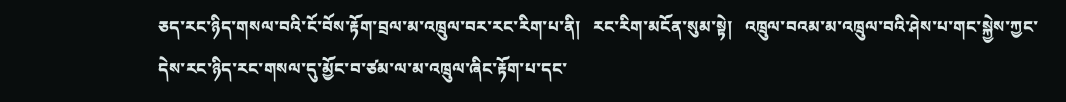ཅད་རང་ཉིད་གསལ་བའི་ངོ་བོས་རྟོག་བྲལ་མ་འཁྲུལ་བར་རང་རིག་པ་ནི།   རང་རིག་མངོན་སུམ་སྟེ།   འཁྲུལ་བའམ་མ་འཁྲུལ་བའི་ཤེས་པ་གང་སྐྱེས་ཀྱང་དེས་རང་ཉིད་རང་གསལ་དུ་མྱོང་བ་ཙམ་ལ་མ་འཁྲུལ་ཞིང་རྟོག་པ་དང་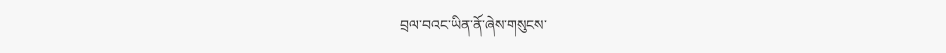བྲལ་བའང་ཡིན་ནོ་ཞེས་གསུངས་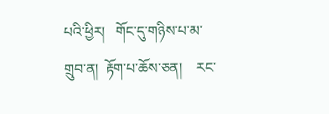པའི་ཕྱིར།   གོང་དུ་གཉིས་པ་མ་གྲུབ་ན།  རྟོག་པ་ཆོས་ཅན།    རང་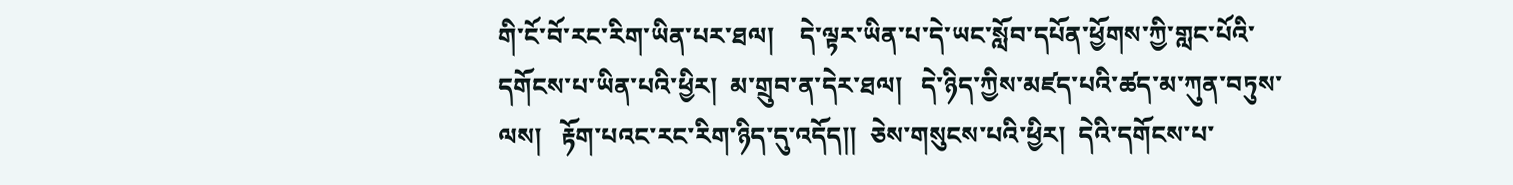གི་ངོ་བོ་རང་རིག་ཡིན་པར་ཐལ།    དེ་ལྟར་ཡིན་པ་དེ་ཡང་སློབ་དཔོན་ཕྱོགས་ཀྱི་གླང་པོའི་དགོངས་པ་ཡིན་པའི་ཕྱིར།  མ་གྲུབ་ན་དེར་ཐལ།   དེ་ཉིད་ཀྱིས་མཛད་པའི་ཚད་མ་ཀུན་བཏུས་ལས།   རྟོག་པའང་རང་རིག་ཉིད་དུ་འདོད།།  ཅེས་གསུངས་པའི་ཕྱིར།  དེའི་དགོངས་པ་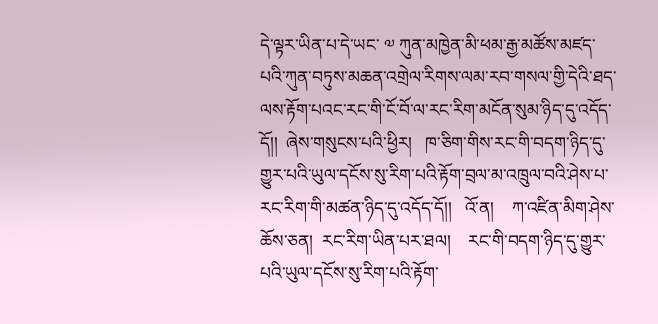དེ་ལྟར་ཡིན་པ་དེ་ཡང་ ༧ ཀུན་མཁྱེན་མི་ཕམ་རྒྱ་མཚོས་མཛད་པའི་ཀུན་བཏུས་མཆན་འགྲེལ་རིགས་ལམ་རབ་གསལ་གྱི་དེའི་ཐད་ལས་རྟོག་པའང་རང་གི་ངོ་བོ་ལ་རང་རིག་མངོན་སུམ་ཉིད་དུ་འདོད་དོ།།  ཞེས་གསུངས་པའི་ཕྱིར།   ཁ་ཅིག་གིས་རང་གི་བདག་ཉིད་དུ་གྱུར་པའི་ཡུལ་དངོས་སུ་རིག་པའི་རྟོག་བྲལ་མ་འཁྲུལ་བའི་ཤེས་པ་རང་རིག་གི་མཚན་ཉིད་དུ་འདོད་དོ།།   འོ་ན།    ཀ་འཛིན་མིག་ཤེས་ཆོས་ཅན།  རང་རིག་ཡིན་པར་ཐལ།    རང་གི་བདག་ཉིད་དུ་གྱུར་པའི་ཡུལ་དངོས་སུ་རིག་པའི་རྟོག་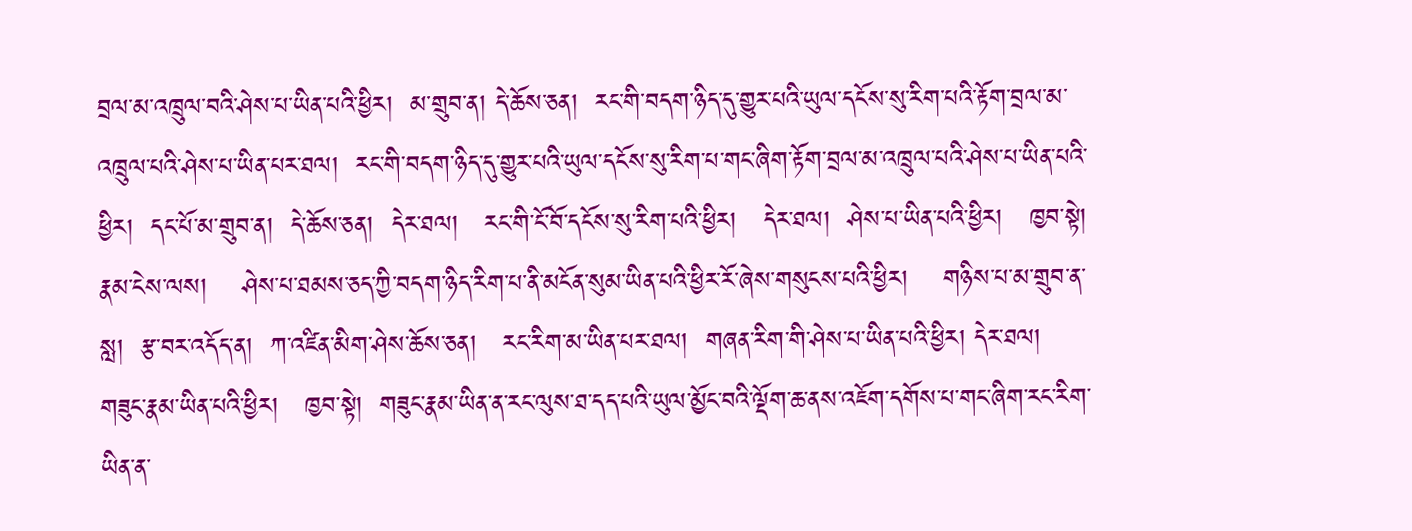བྲལ་མ་འཁྲུལ་བའི་ཤེས་པ་ཡིན་པའི་ཕྱིར།  མ་གྲུབ་ན། དེ་ཆོས་ཅན།  རང་གི་བདག་ཉིད་དུ་གྱུར་པའི་ཡུལ་དངོས་སུ་རིག་པའི་རྟོག་བྲལ་མ་འཁྲུལ་པའི་ཤེས་པ་ཡིན་པར་ཐལ།  རང་གི་བདག་ཉིད་དུ་གྱུར་པའི་ཡུལ་དངོས་སུ་རིག་པ་གང་ཞིག་རྟོག་བྲལ་མ་འཁྲུལ་པའི་ཤེས་པ་ཡིན་པའི་ཕྱིར།  དང་པོ་མ་གྲུབ་ན།  དེ་ཆོས་ཅན།  དེར་ཐལ།   རང་གི་ངོ་བོ་དངོས་སུ་རིག་པའི་ཕྱིར།   དེར་ཐལ།  ཤེས་པ་ཡིན་པའི་ཕྱིར།   ཁྱབ་སྟེ།   རྣམ་ངེས་ལས།    ཤེས་པ་ཐམས་ཅད་ཀྱི་བདག་ཉིད་རིག་པ་ནི་མངོན་སུམ་ཡིན་པའི་ཕྱིར་རོ་ཞེས་གསུངས་པའི་ཕྱིར།    གཉིས་པ་མ་གྲུབ་ན་སླ།  རྩ་བར་འདོད་ན།  ཀ་འཛིན་མིག་ཤེས་ཆོས་ཅན།   རང་རིག་མ་ཡིན་པར་ཐལ།  གཞན་རིག་གི་ཤེས་པ་ཡིན་པའི་ཕྱིར། དེར་ཐལ།  གཟུང་རྣམ་ཡིན་པའི་ཕྱིར།   ཁྱབ་སྟེ།  གཟུང་རྣམ་ཡིན་ན་རང་ལུས་ཐ་དད་པའི་ཡུལ་མྱོང་བའི་ལྡོག་ཆ་ནས་འཇོག་དགོས་པ་གང་ཞིག་རང་རིག་ཡིན་ན་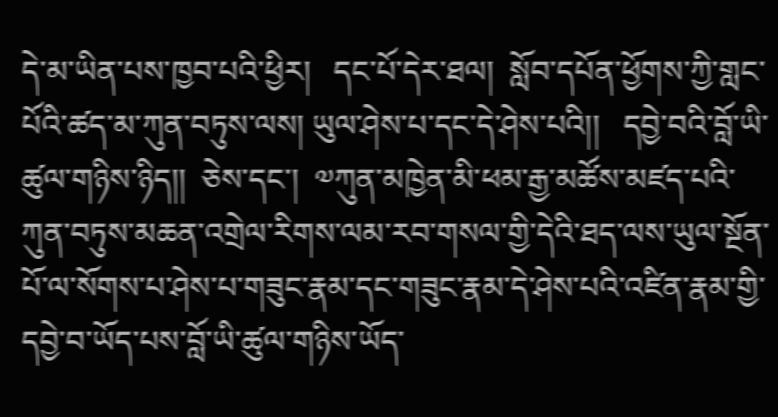དེ་མ་ཡིན་པས་ཁྱབ་པའི་ཕྱིར།   དང་པོ་དེར་ཐལ།  སློབ་དཔོན་ཕྱོགས་ཀྱི་གླང་པོའི་ཚད་མ་ཀུན་བཏུས་ལས། ཡུལ་ཤེས་པ་དང་དེ་ཤེས་པའི།།   དབྱེ་བའི་བློ་ཡི་ཚུལ་གཉིས་ཉིད།།  ཅེས་དང་།  ༧ཀུན་མཁྱེན་མི་ཕམ་རྒྱ་མཚོས་མཛད་པའི་ཀུན་བཏུས་མཆན་འགྲེལ་རིགས་ལམ་རབ་གསལ་གྱི་དེའི་ཐད་ལས་ཡུལ་སྔོན་པོ་ལ་སོགས་པ་ཤེས་པ་གཟུང་རྣམ་དང་གཟུང་རྣམ་དེ་ཤེས་པའི་འཛིན་རྣམ་གྱི་དབྱེ་བ་ཡོད་པས་བློ་ཡི་ཚུལ་གཉིས་ཡོད་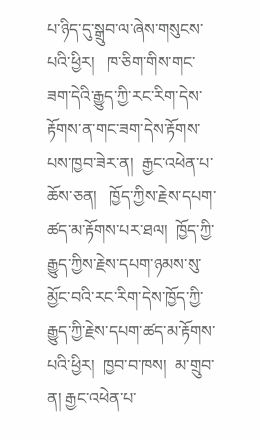པ་ཉིད་དུ་སྒྲུབ་ལ་ཞེས་གསུངས་པའི་ཕྱིར།   ཁ་ཅིག་གིས་གང་ཟག་དེའི་རྒྱུད་ཀྱི་རང་རིག་དེས་རྟོགས་ན་གང་ཟག་དེས་རྟོགས་པས་ཁྱབ་ཟེར་ན།  རྒྱང་འཕེན་པ་ཆོས་ཅན།   ཁྱོད་ཀྱིས་རྗེས་དཔག་ཚད་མ་རྟོགས་པར་ཐལ།  ཁྱོད་ཀྱི་རྒྱུད་ཀྱིས་རྗེས་དཔག་ཉམས་སུ་མྱོང་བའི་རང་རིག་དེས་ཁྱོད་ཀྱི་རྒྱུད་ཀྱི་རྗེས་དཔག་ཚད་མ་རྟོགས་པའི་ཕྱིར།  ཁྱབ་བ་ཁས།  མ་གྲུབ་ན། རྒྱང་འཕེན་པ་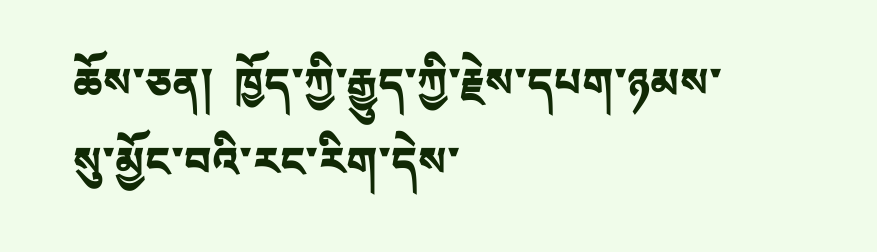ཆོས་ཅན།  ཁྱོད་ཀྱི་རྒྱུད་ཀྱི་རྗེས་དཔག་ཉམས་སུ་མྱོང་བའི་རང་རིག་དེས་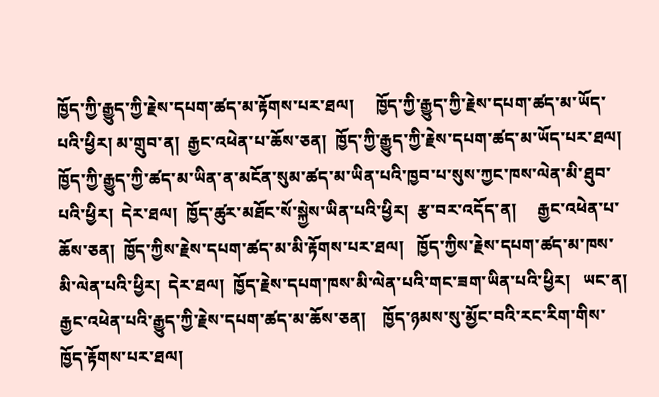ཁྱོད་ཀྱི་རྒྱུད་ཀྱི་རྗེས་དཔག་ཚད་མ་རྟོགས་པར་ཐལ།     ཁྱོད་ཀྱི་རྒྱུད་ཀྱི་རྗེས་དཔག་ཚད་མ་ཡོད་པའི་ཕྱིར། མ་གྲུབ་ན།  རྒྱང་འཕེན་པ་ཆོས་ཅན།  ཁྱོད་ཀྱི་རྒྱུད་ཀྱི་རྗེས་དཔག་ཚད་མ་ཡོད་པར་ཐལ།  ཁྱོད་ཀྱི་རྒྱུད་ཀྱི་ཚད་མ་ཡིན་ན་མངོན་སུམ་ཚད་མ་ཡིན་པའི་ཁྱབ་པ་སུས་ཀྱང་ཁས་ལེན་མི་ཐུབ་པའི་ཕྱིར།  དེར་ཐལ།  ཁྱོད་ཚུར་མཐོང་སོ་སྐྱེས་ཡིན་པའི་ཕྱིར།  རྩ་བར་འདོད་ན།     རྒྱང་འཕེན་པ་ཆོས་ཅན།  ཁྱོད་ཀྱིས་རྗེས་དཔག་ཚད་མ་མི་རྟོགས་པར་ཐལ།   ཁྱོད་ཀྱིས་རྗེས་དཔག་ཚད་མ་ཁས་མི་ལེན་པའི་ཕྱིར།  དེར་ཐལ།  ཁྱོད་རྗེས་དཔག་ཁས་མི་ལེན་པའི་གང་ཟག་ཡིན་པའི་ཕྱིར།   ཡང་ན།   རྒྱང་འཕེན་པའི་རྒྱུད་ཀྱི་རྗེས་དཔག་ཚད་མ་ཆོས་ཅན།    ཁྱོད་ཉམས་སུ་མྱོང་བའི་རང་རིག་གིས་ཁྱོད་རྟོགས་པར་ཐལ།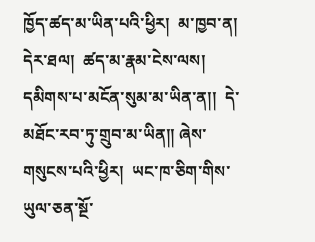ཁྱོད་ཚད་མ་ཡིན་པའི་ཕྱིར།  མ་ཁྱབ་ན།  དེར་ཐལ།  ཚད་མ་རྣམ་ངེས་ལས། དམིགས་པ་མངོན་སུམ་མ་ཡིན་ན།།  དེ་མཐོང་རབ་ཏུ་གྲུབ་མ་ཡིན།། ཞེས་གསུངས་པའི་ཕྱིར།  ཡང་ཁ་ཅིག་གིས་ཡུལ་ཅན་སྔོ་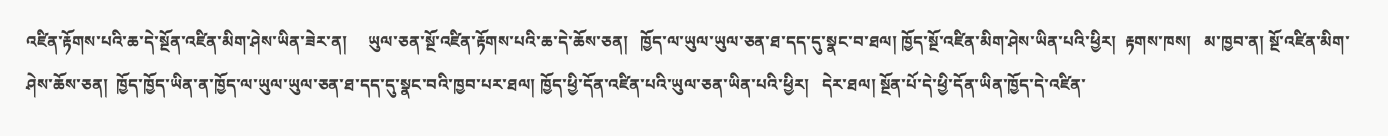འཛིན་རྟོགས་པའི་ཆ་དེ་སྔོན་འཛིན་མིག་ཤེས་ཡིན་ཟེར་ན།     ཡུལ་ཅན་སྔོ་འཛིན་རྟོགས་པའི་ཆ་དེ་ཆོས་ཅན།   ཁྱོད་ལ་ཡུལ་ཡུལ་ཅན་ཐ་དད་དུ་སྣང་བ་ཐལ། ཁྱོད་སྔོ་འཛིན་མིག་ཤེས་ཡིན་པའི་ཕྱིར།  རྟགས་ཁས།   མ་ཁྱབ་ན། སྔོ་འཛིན་མིག་ཤེས་ཆོས་ཅན།  ཁྱོད་ཁྱོད་ཡིན་ན་ཁྱོད་ལ་ཡུལ་ཡུལ་ཅན་ཐ་དད་དུ་སྣང་བའི་ཁྱབ་པར་ཐལ། ཁྱོད་ཕྱི་དོན་འཛིན་པའི་ཡུལ་ཅན་ཡིན་པའི་ཕྱིར།   དེར་ཐལ། སྔོན་པོ་དེ་ཕྱི་དོན་ཡིན་ཁྱོད་དེ་འཛིན་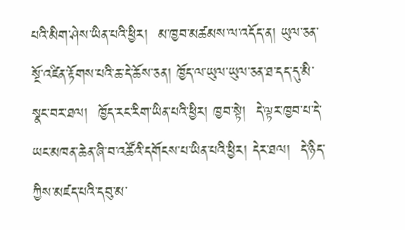པའི་མིག་ཤེས་ཡིན་པའི་ཕྱིར།  མ་ཁྱབ་མཚམས་ལ་འདོད་ན། ཡུལ་ཅན་སྔོ་འཛིན་རྟོགས་པའི་ཆ་དེ་ཆོས་ཅན། ཁྱོད་ལ་ཡུལ་ཡུལ་ཅན་ཐ་དད་དུ་མི་སྣང་བར་ཐལ།  ཁྱོད་རང་རིག་ཡིན་པའི་ཕྱིར། ཁྱབ་སྟེ།  དེ་ལྟར་ཁྱབ་པ་དེ་ཡང་མཁན་ཆེན་ཞི་བ་འཚོའི་དགོངས་པ་ཡིན་པའི་ཕྱིར། དེར་ཐལ།  དེ་ཉིད་ཀྱིས་མཛད་པའི་དབུ་མ་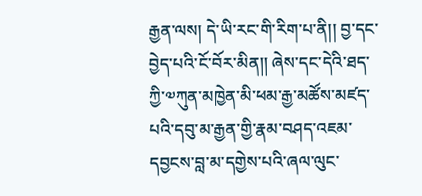རྒྱན་ལས། དེ་ཡི་རང་གི་རིག་པ་ནི།། བྱ་དང་བྱེད་པའི་ངོ་བོར་མིན།། ཞེས་དང་དེའི་ཐད་ཀྱི་༧ཀུན་མཁྱེན་མི་ཕམ་རྒྱ་མཚོས་མཛད་པའི་དབུ་མ་རྒྱན་གྱི་རྣམ་བཤད་འཇམ་དབྱངས་བླ་མ་དགྱེས་པའི་ཞལ་ལུང་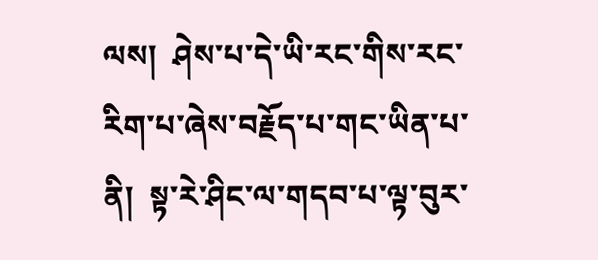ལས།  ཤེས་པ་དེ་ཡི་རང་གིས་རང་རིག་པ་ཞེས་བརྗོད་པ་གང་ཡིན་པ་ནི།  སྟ་རེ་ཤིང་ལ་གདབ་པ་ལྟ་བུར་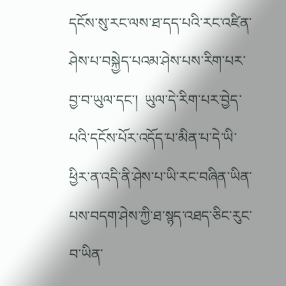དངོས་སུ་རང་ལས་ཐ་དད་པའི་རང་འཛིན་ཤེས་པ་བསྐྱེད་པའམ་ཤེས་པས་རིག་པར་བྱ་བ་ཡུལ་དང་།  ཡུལ་དེ་རིག་པར་བྱེད་པའི་དངོས་པོར་འདོད་པ་མིན་པ་དེ་ཡི་ཕྱིར་ན་འདི་ནི་ཤེས་པ་ཡི་རང་བཞིན་ཡིན་པས་བདག་ཤེས་ཀྱི་ཐ་སྙད་འཐད་ཅིང་རུང་བ་ཡིན་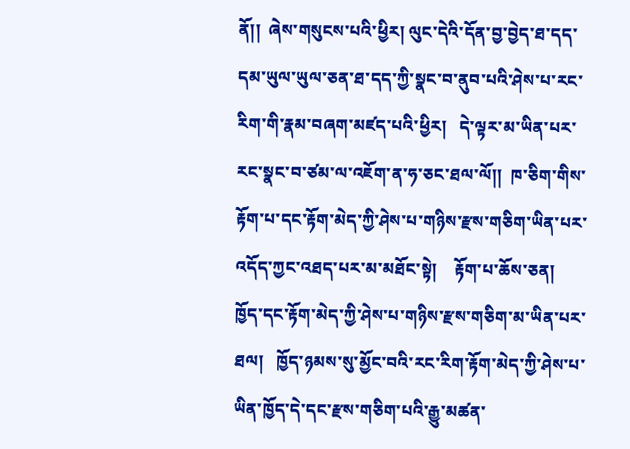ནོ།།  ཞེས་གསུངས་པའི་ཕྱིར། ལུང་དེའི་དོན་བྱ་བྱེད་ཐ་དད་དམ་ཡུལ་ཡུལ་ཅན་ཐ་དད་ཀྱི་སྣང་བ་ནུབ་པའི་ཤེས་པ་རང་རིག་གི་རྣམ་བཞག་མཛད་པའི་ཕྱིར།   དེ་ལྟར་མ་ཡིན་པར་རང་སྣང་བ་ཙམ་ལ་འཇོག་ན་ཧ་ཅང་ཐལ་ལོ།།  ཁ་ཅིག་གིས་རྟོག་པ་དང་རྟོག་མེད་ཀྱི་ཤེས་པ་གཉིས་རྫས་གཅིག་ཡིན་པར་འདོད་ཀྱང་འཐད་པར་མ་མཐོང་སྟེ།    རྟོག་པ་ཆོས་ཅན།   ཁྱོད་དང་རྟོག་མེད་ཀྱི་ཤེས་པ་གཉིས་རྫས་གཅིག་མ་ཡིན་པར་ཐལ།   ཁྱོད་ཉམས་སུ་མྱོང་བའི་རང་རིག་རྟོག་མེད་ཀྱི་ཤེས་པ་ཡིན་ཁྱོད་དེ་དང་རྫས་གཅིག་པའི་རྒྱུ་མཚན་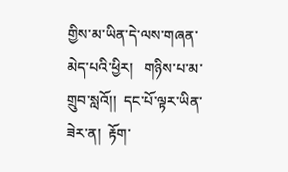གྱིས་མ་ཡིན་དེ་ལས་གཞན་མེད་པའི་ཕྱིར།   གཉིས་པ་མ་གྲུབ་སླའོ།།  དང་པོ་ལྟར་ཡིན་ཟེར་ན།  རྟོག་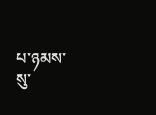པ་ཉམས་སུ་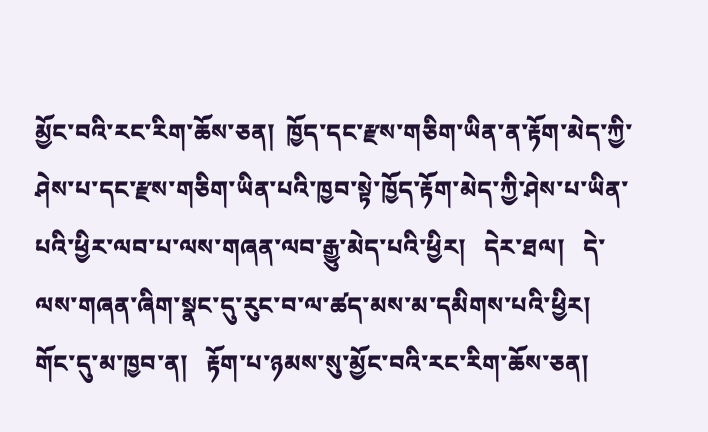མྱོང་བའི་རང་རིག་ཆོས་ཅན།  ཁྱོད་དང་རྫས་གཅིག་ཡིན་ན་རྟོག་མེད་ཀྱི་ཤེས་པ་དང་རྫས་གཅིག་ཡིན་པའི་ཁྱབ་སྟེ་ཁྱོད་རྟོག་མེད་ཀྱི་ཤེས་པ་ཡིན་པའི་ཕྱིར་ལབ་པ་ལས་གཞན་ལབ་རྒྱུ་མེད་པའི་ཕྱིར།   དེར་ཐལ།   དེ་ལས་གཞན་ཞིག་སྣང་དུ་རུང་བ་ལ་ཚད་མས་མ་དམིགས་པའི་ཕྱིར།   གོང་དུ་མ་ཁྱབ་ན།   རྟོག་པ་ཉམས་སུ་མྱོང་བའི་རང་རིག་ཆོས་ཅན།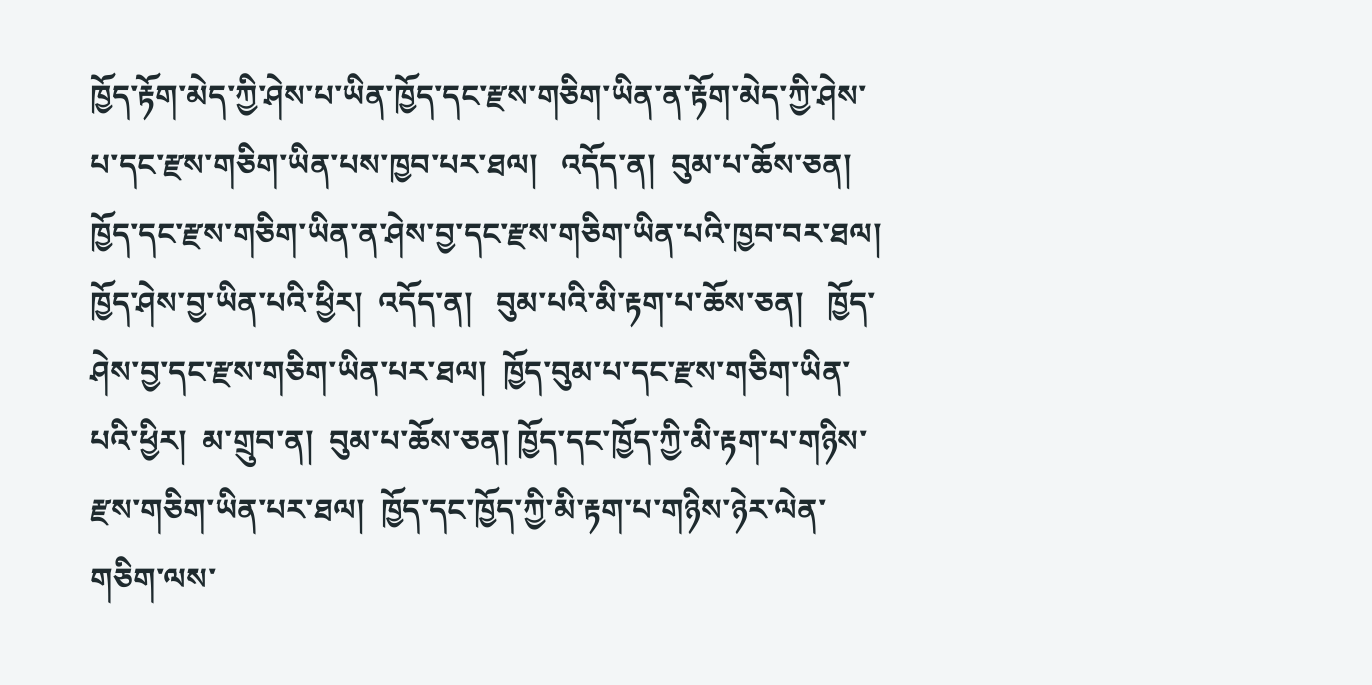ཁྱོད་རྟོག་མེད་ཀྱི་ཤེས་པ་ཡིན་ཁྱོད་དང་རྫས་གཅིག་ཡིན་ན་རྟོག་མེད་ཀྱི་ཤེས་པ་དང་རྫས་གཅིག་ཡིན་པས་ཁྱབ་པར་ཐལ།   འདོད་ན།  བུམ་པ་ཆོས་ཅན།   ཁྱོད་དང་རྫས་གཅིག་ཡིན་ན་ཤེས་བྱ་དང་རྫས་གཅིག་ཡིན་པའི་ཁྱབ་བར་ཐལ།   ཁྱོད་ཤེས་བྱ་ཡིན་པའི་ཕྱིར།  འདོད་ན།   བུམ་པའི་མི་རྟག་པ་ཆོས་ཅན།   ཁྱོད་ཤེས་བྱ་དང་རྫས་གཅིག་ཡིན་པར་ཐལ།  ཁྱོད་བུམ་པ་དང་རྫས་གཅིག་ཡིན་པའི་ཕྱིར།  མ་གྲུབ་ན།  བུམ་པ་ཆོས་ཅན། ཁྱོད་དང་ཁྱོད་ཀྱི་མི་རྟག་པ་གཉིས་རྫས་གཅིག་ཡིན་པར་ཐལ།  ཁྱོད་དང་ཁྱོད་ཀྱི་མི་རྟག་པ་གཉིས་ཉེར་ལེན་གཅིག་ལས་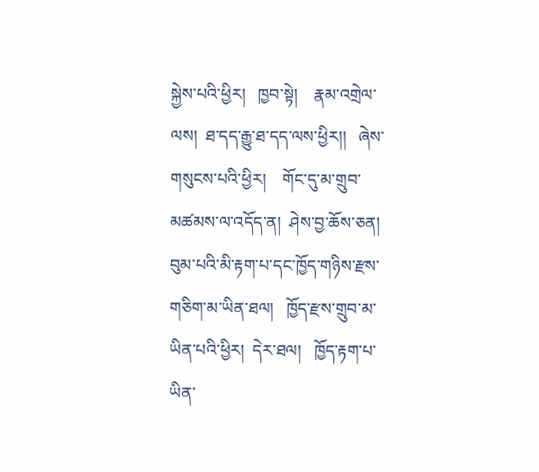སྐྱེས་པའི་ཕྱིར།   ཁྱབ་སྟེ།    རྣམ་འགྲེལ་ལས།  ཐ་དད་རྒྱུ་ཐ་དད་ལས་ཕྱིར།།   ཞེས་གསུངས་པའི་ཕྱིར།    གོང་དུ་མ་གྲུབ་མཚམས་ལ་འདོད་ན།  ཤེས་བྱ་ཆོས་ཅན།   བུམ་པའི་མི་རྟག་པ་དང་ཁྱོད་གཉིས་རྫས་གཅིག་མ་ཡིན་ཐལ།   ཁྱོད་རྫས་གྲུབ་མ་ཡིན་པའི་ཕྱིར།  དེར་ཐལ།   ཁྱོད་རྟག་པ་ཡིན་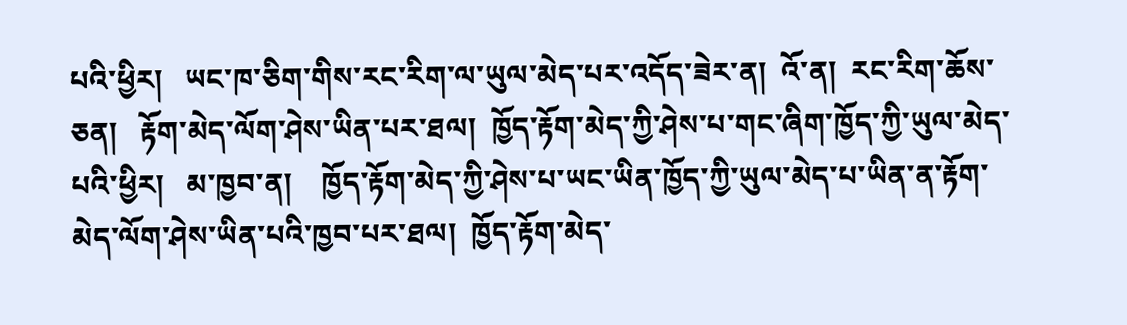པའི་ཕྱིར།   ཡང་ཁ་ཅིག་གིས་རང་རིག་ལ་ཡུལ་མེད་པར་འདོད་ཟེར་ན།  འོ་ན།  རང་རིག་ཆོས་ཅན།   རྟོག་མེད་ལོག་ཤེས་ཡིན་པར་ཐལ།  ཁྱོད་རྟོག་མེད་ཀྱི་ཤེས་པ་གང་ཞིག་ཁྱོད་ཀྱི་ཡུལ་མེད་པའི་ཕྱིར།   མ་ཁྱབ་ན།    ཁྱོད་རྟོག་མེད་ཀྱི་ཤེས་པ་ཡང་ཡིན་ཁྱོད་ཀྱི་ཡུལ་མེད་པ་ཡིན་ན་རྟོག་མེད་ལོག་ཤེས་ཡིན་པའི་ཁྱབ་པར་ཐལ།  ཁྱོད་རྟོག་མེད་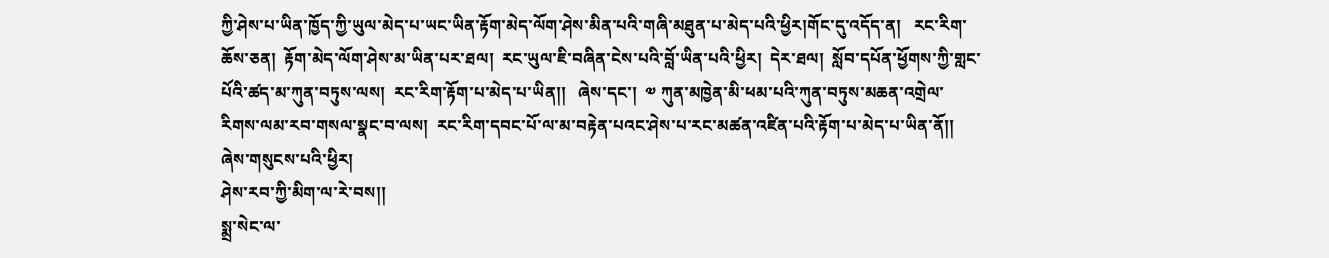ཀྱི་ཤེས་པ་ཡིན་ཁྱོད་ཀྱི་ཡུལ་མེད་པ་ཡང་ཡིན་རྟོག་མེད་ལོག་ཤེས་མིན་པའི་གཞི་མཐུན་པ་མེད་པའི་ཕྱིར།གོང་དུ་འདོད་ན།   རང་རིག་ཆོས་ཅན།  རྟོག་མེད་ལོག་ཤེས་མ་ཡིན་པར་ཐལ།  རང་ཡུལ་ཇི་བཞིན་ངེས་པའི་བློ་ཡིན་པའི་ཕྱིར།  དེར་ཐལ།  སློབ་དཔོན་ཕྱོགས་ཀྱི་གླང་པོའི་ཚད་མ་ཀུན་བཏུས་ལས།  རང་རིག་རྟོག་པ་མེད་པ་ཡིན།།   ཞེས་དང་།  ༧ ཀུན་མཁྱེན་མི་ཕམ་པའི་ཀུན་བཏུས་མཆན་འགྲེལ་རིགས་ལམ་རབ་གསལ་སྣང་བ་ལས།  རང་རིག་དབང་པོ་ལ་མ་བརྟེན་པའང་ཤེས་པ་རང་མཚན་འཛིན་པའི་རྟོག་པ་མེད་པ་ཡིན་ནོ།། ཞེས་གསུངས་པའི་ཕྱིར།
ཤེས་རབ་ཀྱི་མིག་ལ་རེ་བས།།
སྨྲ་སེང་ལ་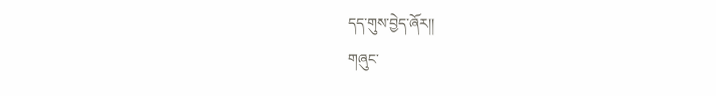དད་གུས་བྱེད་ཞོར།།
གཞུང་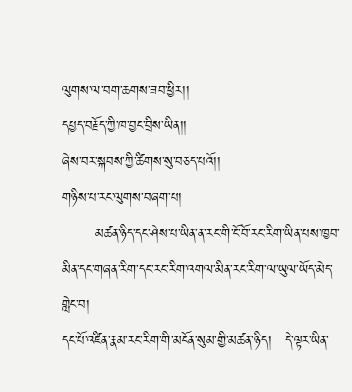ལུགས་ལ་བག་ཆགས་ཟབ་ཕྱིར།།
དཔྱད་བརྗོད་ཀྱི་ཁ་བྱང་བྲིས་ཡིན།།
ཞེས་བར་སྐབས་ཀྱི་ཚིགས་སུ་བཅད་པའོ།།
གཉིས་པ་རང་ལུགས་བཞག་པ།
       མཚན་ཉིད་དང་ཤེས་པ་ཡིན་ན་རང་གི་ངོ་བོ་རང་རིག་ཡིན་པས་ཁྱབ་མིན་དང་གཞན་རིག་དང་རང་རིག་འགལ་མིན་རང་རིག་ལ་ཡུལ་ཡོད་མེད་གླེང་བ།
དང་པོ་འཛིན་རྣམ་རང་རིག་གི་མངོན་སུམ་གྱི་མཚན་ཉིད།   དེ་ལྟར་ཡིན་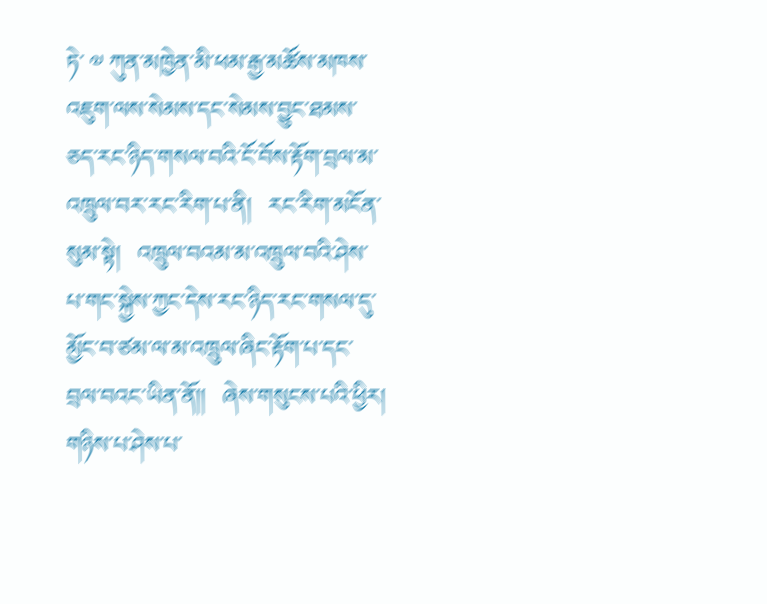ཏེ་ ༧ ཀུན་མཁྱེན་མི་ཕམ་རྒྱ་མཚོས་མཁས་འཇུག་ལས་སེམས་དང་སེམས་བྱུང་ཐམས་ཅད་རང་ཉིད་གསལ་བའི་ངོ་བོས་རྟོག་བྲལ་མ་འཁྲུལ་བར་རང་རིག་པ་ནི།   རང་རིག་མངོན་སུམ་སྟེ།   འཁྲུལ་བའམ་མ་འཁྲུལ་བའི་ཤེས་པ་གང་སྐྱེས་ཀྱང་དེས་རང་ཉིད་རང་གསལ་དུ་མྱོང་བ་ཙམ་ལ་མ་འཁྲུལ་ཞིང་རྟོག་པ་དང་བྲལ་བའང་ཡིན་ནོ།།   ཞེས་གསུངས་པའི་ཕྱིར།  གཉིས་པ་ཤེས་པ་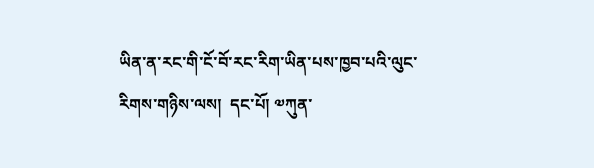ཡིན་ན་རང་གི་ངོ་བོ་རང་རིག་ཡིན་པས་ཁྱབ་པའི་ལུང་རིགས་གཉིས་ལས།  དང་པོ། ༧ཀུན་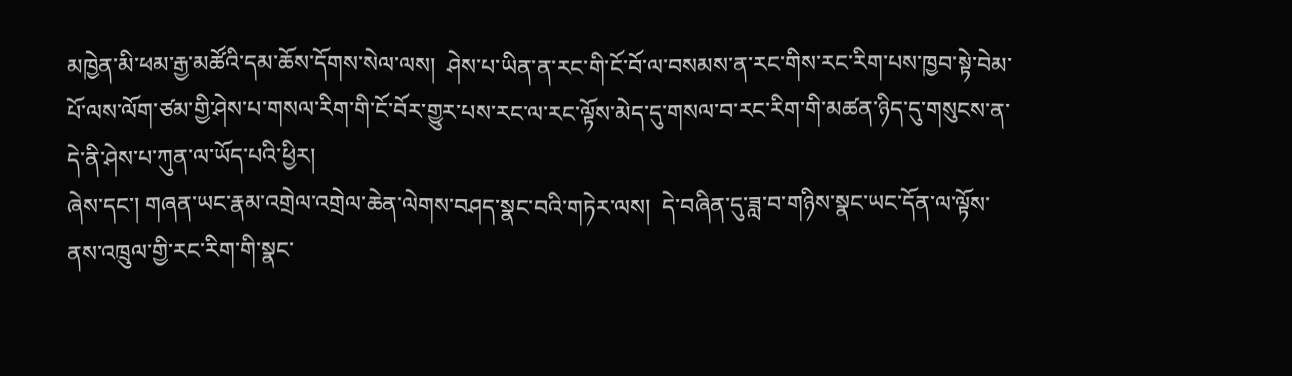མཁྱེན་མི་ཕམ་རྒྱ་མཚོའི་དམ་ཆོས་དོགས་སེལ་ལས།  ཤེས་པ་ཡིན་ན་རང་གི་ངོ་བོ་ལ་བསམས་ན་རང་གིས་རང་རིག་པས་ཁྱབ་སྟེ་བེམ་པོ་ལས་ལོག་ཙམ་གྱི་ཤེས་པ་གསལ་རིག་གི་ངོ་བོར་གྱུར་པས་རང་ལ་རང་ལྟོས་མེད་དུ་གསལ་བ་རང་རིག་གི་མཚན་ཉིད་དུ་གསུངས་ན་དེ་ནི་ཤེས་པ་ཀུན་ལ་ཡོད་པའི་ཕྱིར།
ཞེས་དང་། གཞན་ཡང་རྣམ་འགྲེལ་འགྲེལ་ཆེན་ལེགས་བཤད་སྣང་བའི་གཏེར་ལས།  དེ་བཞིན་དུ་ཟླ་བ་གཉིས་སྣང་ཡང་དོན་ལ་ལྟོས་ནས་འཁྲུལ་གྱི་རང་རིག་གི་སྣང་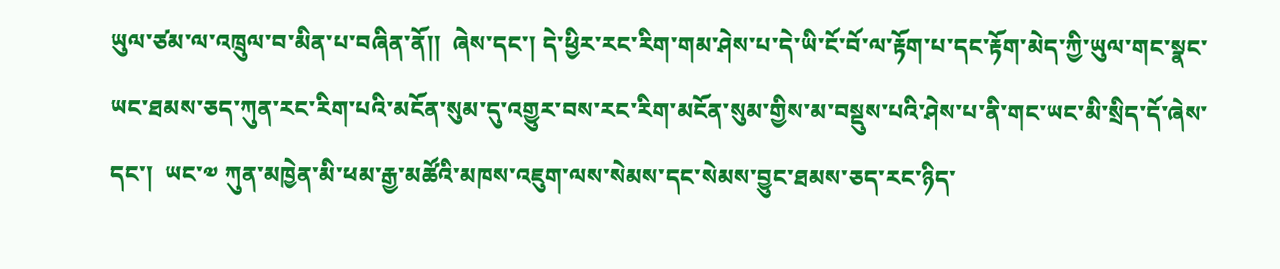ཡུལ་ཙམ་ལ་འཁྲུལ་བ་མིན་པ་བཞིན་ནོ།།  ཞེས་དང་། དེ་ཕྱིར་རང་རིག་གམ་ཤེས་པ་དེ་ཡི་ངོ་བོ་ལ་རྟོག་པ་དང་རྟོག་མེད་ཀྱི་ཡུལ་གང་སྣང་ཡང་ཐམས་ཅད་ཀུན་རང་རིག་པའི་མངོན་སུམ་དུ་འགྱུར་བས་རང་རིག་མངོན་སུམ་གྱིས་མ་བསྡུས་པའི་ཤེས་པ་ནི་གང་ཡང་མི་སྲིད་དོ་ཞེས་དང་།  ཡང་༧ ཀུན་མཁྱེན་མི་ཕམ་རྒྱ་མཚོའི་མཁས་འཇུག་ལས་སེམས་དང་སེམས་བྱུང་ཐམས་ཅད་རང་ཉིད་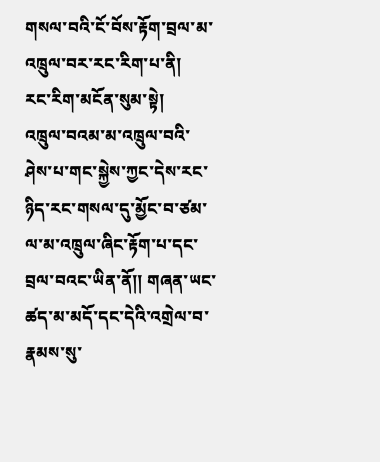གསལ་བའི་ངོ་བོས་རྟོག་བྲལ་མ་འཁྲུལ་བར་རང་རིག་པ་ནི།   རང་རིག་མངོན་སུམ་སྟེ།   འཁྲུལ་བའམ་མ་འཁྲུལ་བའི་ཤེས་པ་གང་སྐྱེས་ཀྱང་དེས་རང་ཉིད་རང་གསལ་དུ་མྱོང་བ་ཙམ་ལ་མ་འཁྲུལ་ཞིང་རྟོག་པ་དང་བྲལ་བའང་ཡིན་ནོ།། གཞན་ཡང་ཚད་མ་མདོ་དང་དེའི་འགྲེལ་བ་རྣམས་སུ་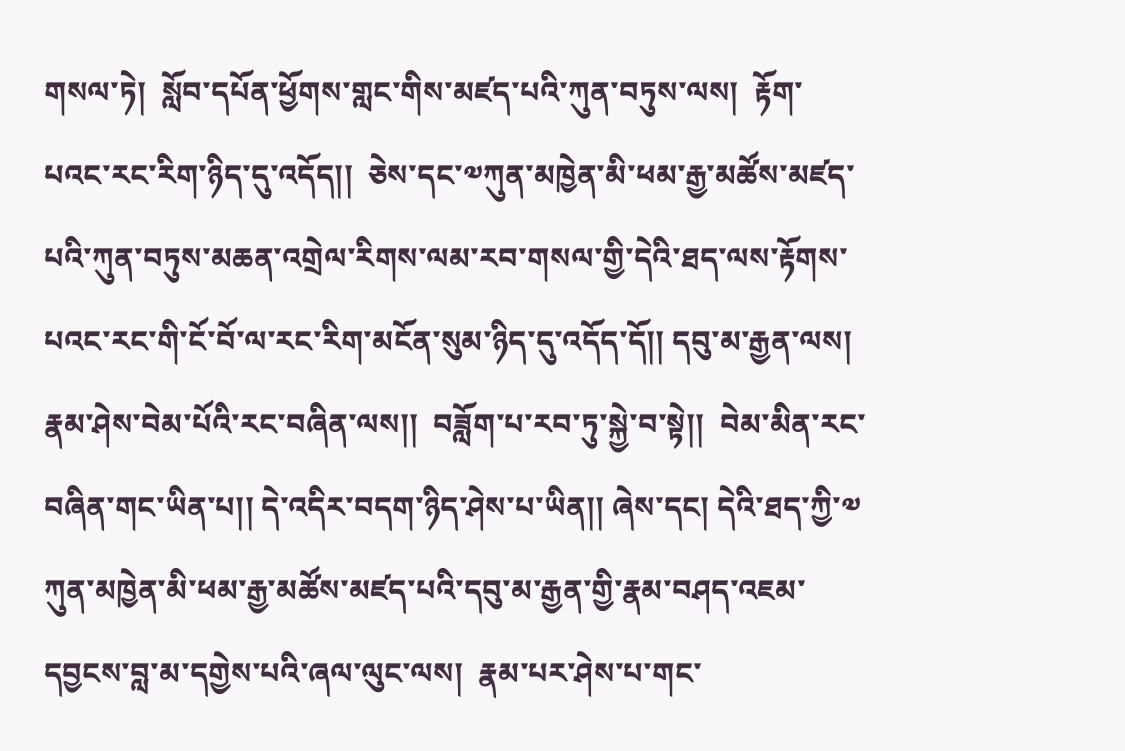གསལ་ཏེ།  སློབ་དཔོན་ཕྱོགས་གླང་གིས་མཛད་པའི་ཀུན་བཏུས་ལས།  རྟོག་པའང་རང་རིག་ཉིད་དུ་འདོད།།  ཅེས་དང་༧ཀུན་མཁྱེན་མི་ཕམ་རྒྱ་མཚོས་མཛད་པའི་ཀུན་བཏུས་མཆན་འགྲེལ་རིགས་ལམ་རབ་གསལ་གྱི་དེའི་ཐད་ལས་རྟོགས་པའང་རང་གི་ངོ་བོ་ལ་རང་རིག་མངོན་སུམ་ཉིད་དུ་འདོད་དོ།། དབུ་མ་རྒྱན་ལས།   རྣམ་ཤེས་བེམ་པོའི་རང་བཞིན་ལས།།  བཟློག་པ་རབ་ཏུ་སྐྱེ་བ་སྟེ།།  བེམ་མིན་རང་བཞིན་གང་ཡིན་པ།། དེ་འདིར་བདག་ཉིད་ཤེས་པ་ཡིན།། ཞེས་དང། དེའི་ཐད་ཀྱི་༧ ཀུན་མཁྱེན་མི་ཕམ་རྒྱ་མཚོས་མཛད་པའི་དབུ་མ་རྒྱན་གྱི་རྣམ་བཤད་འཇམ་དབྱངས་བླ་མ་དགྱེས་པའི་ཞལ་ལུང་ལས།  རྣམ་པར་ཤེས་པ་གང་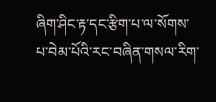ཞིག་ཤིང་རྟ་དང་རྩིག་པ་ལ་སོགས་པ་བེམ་པོའི་རང་བཞིན་གསལ་རིག་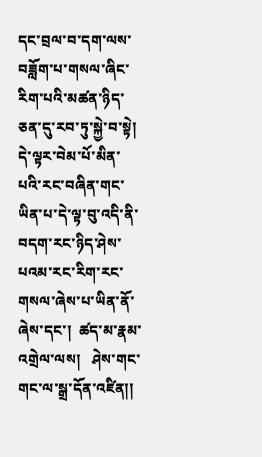དང་བྲལ་བ་དག་ལས་བཟློག་པ་གསལ་ཞིང་རིག་པའི་མཚན་ཉིད་ཅན་དུ་རབ་ཏུ་སྐྱེ་བ་སྟེ།  དེ་ལྟར་བེམ་པོ་མིན་པའི་རང་བཞིན་གང་ཡིན་པ་དེ་ལྟ་བུ་འདི་ནི་བདག་རང་ཉིད་ཤེས་པའམ་རང་རིག་རང་གསལ་ཞེས་པ་ཡིན་ནོ་ཞེས་དང་།  ཚད་མ་རྣམ་འགྲེལ་ལས།   ཤེས་གང་གང་ལ་སྒྲ་དོན་འཛིན།།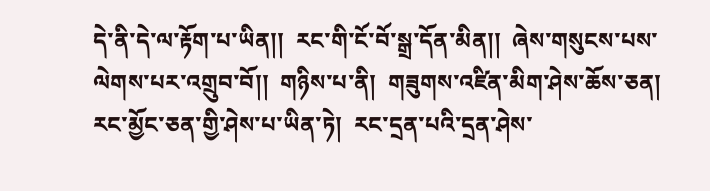དེ་ནི་དེ་ལ་རྟོག་པ་ཡིན།།  རང་གི་ངོ་བོ་སྒྲ་དོན་མིན།།  ཞེས་གསུངས་པས་ལེགས་པར་འགྲུབ་བོ།།  གཉིས་པ་ནི།  གཟུགས་འཛིན་མིག་ཤེས་ཆོས་ཅན། རང་མྱོང་ཅན་གྱི་ཤེས་པ་ཡིན་ཏེ།  རང་དྲན་པའི་དྲན་ཤེས་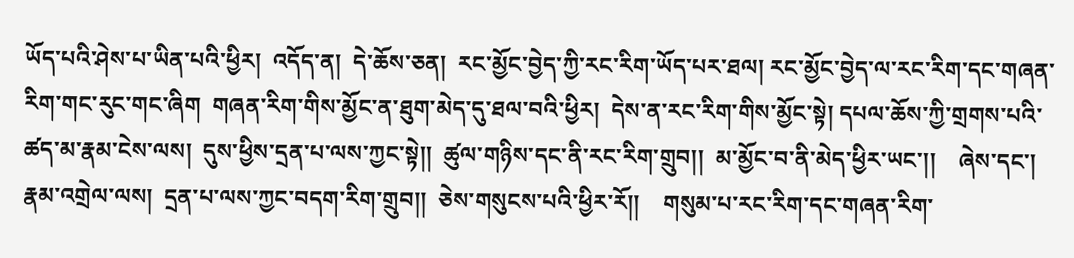ཡོད་པའི་ཤེས་པ་ཡིན་པའི་ཕྱིར།  འདོད་ན།  དེ་ཆོས་ཅན།  རང་མྱོང་བྱེད་ཀྱི་རང་རིག་ཡོད་པར་ཐལ། རང་མྱོང་བྱེད་ལ་རང་རིག་དང་གཞན་རིག་གང་རུང་གང་ཞིག  གཞན་རིག་གིས་མྱོང་ན་ཐུག་མེད་དུ་ཐལ་བའི་ཕྱིར།  དེས་ན་རང་རིག་གིས་མྱོང་སྟེ། དཔལ་ཆོས་ཀྱི་གྲགས་པའི་ཚད་མ་རྣམ་ངེས་ལས།  དུས་ཕྱིས་དྲན་པ་ལས་ཀྱང་སྟེ།།  ཚུལ་གཉིས་དང་ནི་རང་རིག་གྲུབ།།  མ་མྱོང་བ་ནི་མེད་ཕྱིར་ཡང་།།    ཞེས་དང་།  རྣམ་འགྲེལ་ལས།  དྲན་པ་ལས་ཀྱང་བདག་རིག་གྲུབ།།  ཅེས་གསུངས་པའི་ཕྱིར་རོ།།    གསུམ་པ་རང་རིག་དང་གཞན་རིག་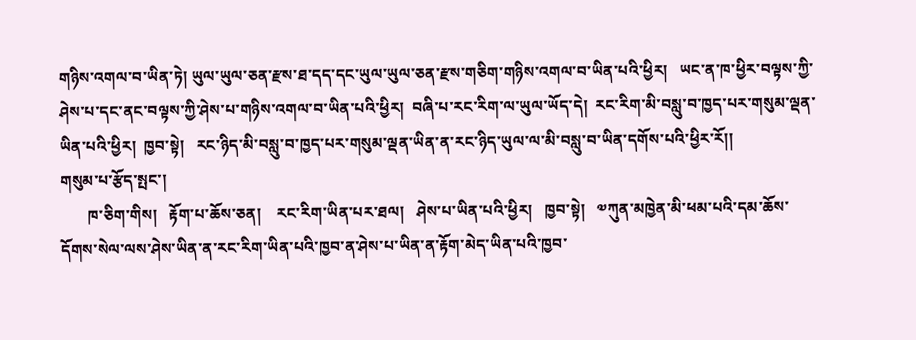གཉིས་འགལ་བ་ཡིན་ཏེ། ཡུལ་ཡུལ་ཅན་རྫས་ཐ་དད་དང་ཡུལ་ཡུལ་ཅན་རྫས་གཅིག་གཉིས་འགལ་བ་ཡིན་པའི་ཕྱིར།   ཡང་ན་ཁ་ཕྱིར་བལྟས་ཀྱི་ཤེས་པ་དང་ནང་བལྟས་ཀྱི་ཤེས་པ་གཉིས་འགལ་བ་ཡིན་པའི་ཕྱིར།  བཞི་པ་རང་རིག་ལ་ཡུལ་ཡོད་དེ།  རང་རིག་མི་བསླུ་བ་ཁྱད་པར་གསུམ་ལྡན་ཡིན་པའི་ཕྱིར།  ཁྱབ་སྟེ།   རང་ཉིད་མི་བསླུ་བ་ཁྱད་པར་གསུམ་ལྡན་ཡིན་ན་རང་ཉིད་ཡུལ་ལ་མི་བསླུ་བ་ཡིན་དགོས་པའི་ཕྱིར་རོ།།
གསུམ་པ་རྩོད་སྤང་།
       ཁ་ཅིག་གིས།   རྟོག་པ་ཆོས་ཅན།    རང་རིག་ཡིན་པར་ཐལ།   ཤེས་པ་ཡིན་པའི་ཕྱིར།   ཁྱབ་སྟེ།   ༧ཀུན་མཁྱེན་མི་ཕམ་པའི་དམ་ཆོས་དོགས་སེལ་ལས་ཤེས་ཡིན་ན་རང་རིག་ཡིན་པའི་ཁྱབ་ན་ཤེས་པ་ཡིན་ན་རྟོག་མེད་ཡིན་པའི་ཁྱབ་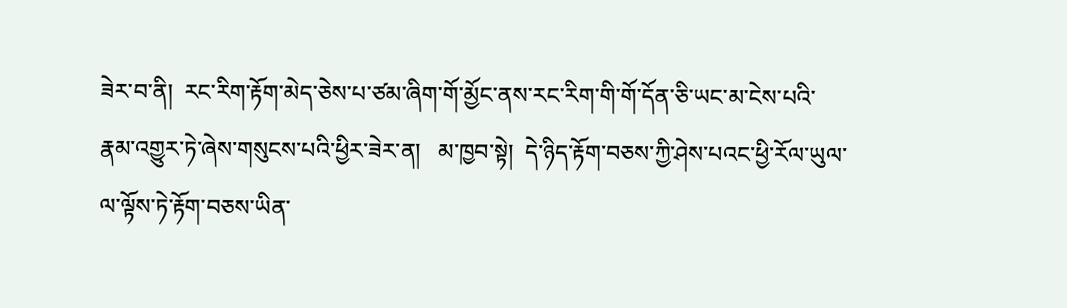ཟེར་བ་ནི།  རང་རིག་རྟོག་མེད་ཅེས་པ་ཙམ་ཞིག་གོ་མྱོང་ནས་རང་རིག་གི་གོ་དོན་ཅི་ཡང་མ་ངེས་པའི་རྣམ་འགྱུར་ཏེ་ཞེས་གསུངས་པའི་ཕྱིར་ཟེར་ན།   མ་ཁྱབ་སྟེ།  དེ་ཉིད་རྟོག་བཅས་ཀྱི་ཤེས་པའང་ཕྱི་རོལ་ཡུལ་ལ་ལྟོས་ཏེ་རྟོག་བཅས་ཡིན་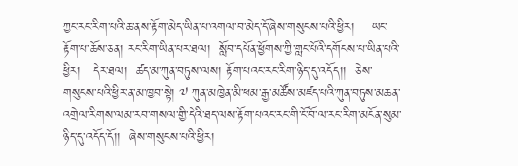ཀྱང་རང་རིག་པའི་ཆ་ནས་རྟོག་མེད་ཡིན་པ་འགལ་བ་མེད་དོ་ཞེས་གསུངས་པའི་ཕྱིར།    ཡང་རྟོག་པ་ཆོས་ཅན། རང་རིག་ཡིན་པར་ཐལ།  སློབ་དཔོན་ཕྱོགས་ཀྱི་གླང་པོའི་དགོངས་པ་ཡིན་པའི་ཕྱིར།   དེར་ཐལ།  ཚད་མ་ཀུན་བཏུས་ལས། རྟོག་པའང་རང་རིག་ཉིད་དུ་འདོད།།  ཅེས་གསུངས་པའི་ཕྱིར་ན་མ་ཁྱབ་སྟེ། ༧ ཀུན་མཁྱེན་མི་ཕམ་རྒྱ་མཚོས་མཛད་པའི་ཀུན་བཏུས་མཆན་འགྲེལ་རིགས་ལམ་རབ་གསལ་གྱི་དེའི་ཐད་ལས་རྟོག་པའང་རང་གི་ངོ་བོ་ལ་རང་རིག་མངོན་སུམ་ཉིད་དུ་འདོད་དོ།།  ཞེས་གསུངས་པའི་ཕྱིར།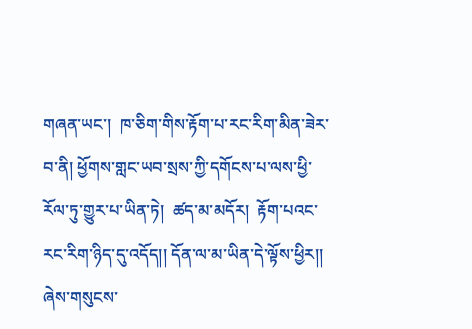གཞན་ཡང་།  ཁ་ཅིག་གིས་རྟོག་པ་རང་རིག་མིན་ཟེར་བ་ནི། ཕྱོགས་གླང་ཡབ་སྲས་ཀྱི་དགོངས་པ་ལས་ཕྱི་རོལ་ཏུ་གྱུར་པ་ཡིན་ཏེ།  ཚད་མ་མདོར།  རྟོག་པའང་རང་རིག་ཉིད་དུ་འདོད།། དོན་ལ་མ་ཡིན་དེ་ལྟོས་ཕྱིར།། ཞེས་གསུངས་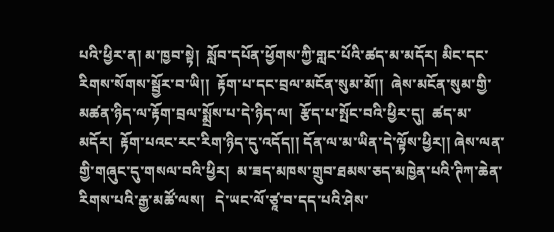པའི་ཕྱིར་ན། མ་ཁྱབ་སྟེ།  སློབ་དཔོན་ཕྱོགས་ཀྱི་གླང་པོའི་ཚད་མ་མདོར། མིང་དང་རིགས་སོགས་སྦྱོར་བ་ཡི།།  རྟོག་པ་དང་བྲལ་མངོན་སུམ་མོ།།  ཞེས་མངོན་སུམ་གྱི་མཚན་ཉིད་ལ་རྟོག་བྲལ་སྨྲོས་པ་དེ་ཉིད་ལ།  རྩོད་པ་སྤོང་བའི་ཕྱིར་དུ།  ཚད་མ་མདོར།  རྟོག་པའང་རང་རིག་ཉིད་དུ་འདོད།། དོན་ལ་མ་ཡིན་དེ་ལྟོས་ཕྱིར།། ཞེས་ལན་གྱི་གཞུང་དུ་གསལ་བའི་ཕྱིར།  མ་ཟད་མཁས་གྲུབ་ཐམས་ཅད་མཁྱེན་པའི་ཊིཀ་ཆེན་རིགས་པའི་རྒྱ་མཚོ་ལས།   དེ་ཡང་ལོ་ཙཱ་བ་དད་པའི་ཤེས་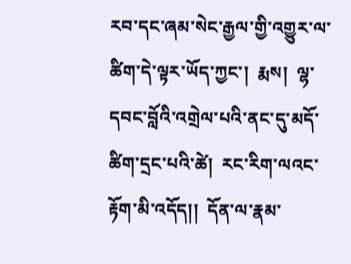རབ་དང་ཞམ་སེང་རྒྱལ་གྱི་འགྱུར་ལ་ཚིག་དེ་ལྟར་ཡོད་ཀྱང་།  རྨས།  ལྷ་དབང་བློའི་འགྲེལ་པའི་ནང་དུ་མདོ་ཚིག་དྲང་པའི་ཚེ།  རང་རིག་ལའང་རྟོག་མི་འདོད།།  དོན་ལ་རྣམ་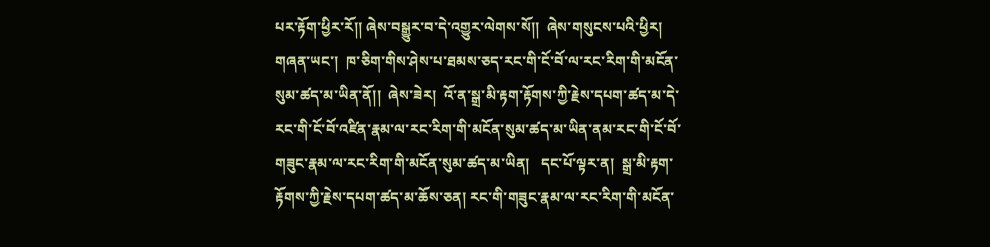པར་རྟོག་ཕྱིར་རོ།། ཞེས་བསྒྱུར་བ་དེ་འགྱུར་ལེགས་སོ།།  ཞེས་གསུངས་པའི་ཕྱིར།   གཞན་ཡང་།  ཁ་ཅིག་གིས་ཤེས་པ་ཐམས་ཅད་རང་གི་ངོ་བོ་ལ་རང་རིག་གི་མངོན་སུམ་ཚད་མ་ཡིན་ནོ།།  ཞེས་ཟེར།  འོ་ན་སྒྲ་མི་རྟག་རྟོགས་ཀྱི་རྗེས་དཔག་ཚད་མ་དེ་རང་གི་ངོ་བོ་འཛིན་རྣམ་ལ་རང་རིག་གི་མངོན་སུམ་ཚད་མ་ཡིན་ནམ་རང་གི་ངོ་བོ་གཟུང་རྣམ་ལ་རང་རིག་གི་མངོན་སུམ་ཚད་མ་ཡིན།   དང་པོ་ལྟར་ན།  སྒྲ་མི་རྟག་རྟོགས་ཀྱི་རྗེས་དཔག་ཚད་མ་ཆོས་ཅན། རང་གི་གཟུང་རྣམ་ལ་རང་རིག་གི་མངོན་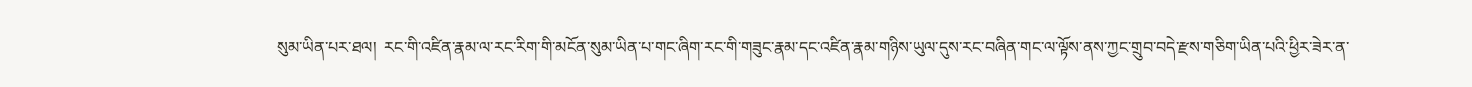སུམ་ཡིན་པར་ཐལ།  རང་གི་འཛིན་རྣམ་ལ་རང་རིག་གི་མངོན་སུམ་ཡིན་པ་གང་ཞིག་རང་གི་གཟུང་རྣམ་དང་འཛིན་རྣམ་གཉིས་ཡུལ་དུས་རང་བཞིན་གང་ལ་ལྟོས་ནས་ཀྱང་གྲུབ་བདེ་རྫས་གཅིག་ཡིན་པའི་ཕྱིར་ཟེར་ན་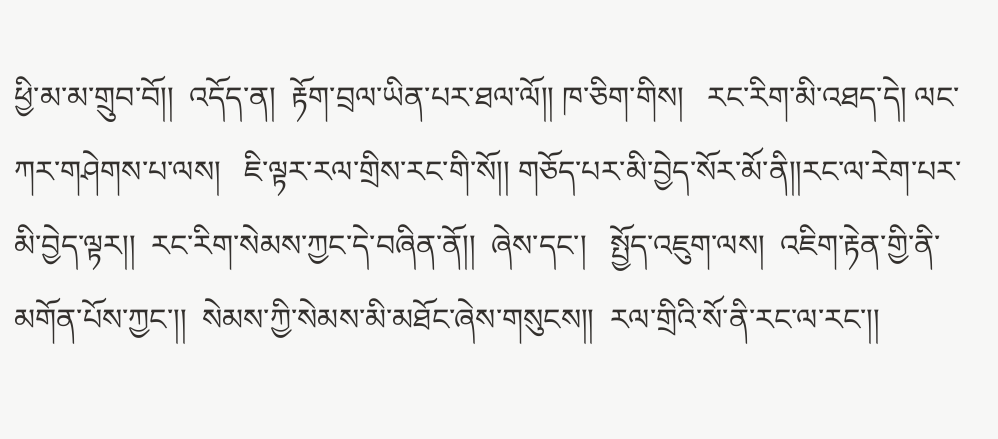ཕྱི་མ་མ་གྲུབ་བོ།།  འདོད་ན།  རྟོག་བྲལ་ཡིན་པར་ཐལ་ལོ།། ཁ་ཅིག་གིས།   རང་རིག་མི་འཐད་དེ། ལང་ཀར་གཤེགས་པ་ལས།   ཇི་ལྟར་རལ་གྲིས་རང་གི་སོ།། གཅོད་པར་མི་བྱེད་སོར་མོ་ནི།།རང་ལ་རེག་པར་མི་བྱེད་ལྟར།།  རང་རིག་སེམས་ཀྱང་དེ་བཞིན་ནོ།།  ཞེས་དང་།   སྤྱོད་འཇུག་ལས།  འཇིག་རྟེན་གྱི་ནི་མགོན་པོས་ཀྱང་།།  སེམས་ཀྱི་སེམས་མི་མཐོང་ཞེས་གསུངས།།  རལ་གྲིའི་སོ་ནི་རང་ལ་རང་།།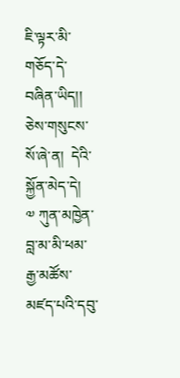ཇི་ལྟར་མི་གཅོད་དེ་བཞིན་ཡིད།།  ཅེས་གསུངས་སོ་ཞེ་ན།  དེའི་སྐྱོན་མེད་དེ།   ༧ ཀུན་མཁྱེན་བླ་མ་མི་ཕམ་རྒྱ་མཚོས་མཛད་པའི་དབུ་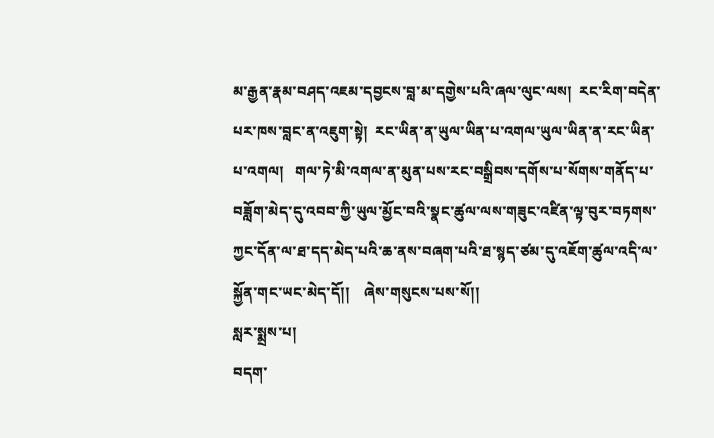མ་རྒྱན་རྣམ་བཤད་འཇམ་དབྱངས་བླ་མ་དགྱེས་པའི་ཞལ་ལུང་ལས།  རང་རིག་བདེན་པར་ཁས་བླང་ན་འཇུག་སྟེ།  རང་ཡིན་ན་ཡུལ་ཡིན་པ་འགལ་ཡུལ་ཡིན་ན་རང་ཡིན་པ་འགལ།   གལ་ཏེ་མི་འགལ་ན་མུན་པས་རང་བསྒྲིབས་དགོས་པ་སོགས་གནོད་པ་བཟློག་མེད་དུ་འབབ་ཀྱི་ཡུལ་མྱོང་བའི་སྣང་ཚུལ་ལས་གཟུང་འཛིན་ལྟ་བུར་བཏགས་ཀྱང་དོན་ལ་ཐ་དད་མེད་པའི་ཆ་ནས་བཞག་པའི་ཐ་སྙད་ཙམ་དུ་འཇོག་ཚུལ་འདི་ལ་སྐྱོན་གང་ཡང་མེད་དོ།།    ཞེས་གསུངས་པས་སོ།།
སླར་སྨྲས་པ།
བདག་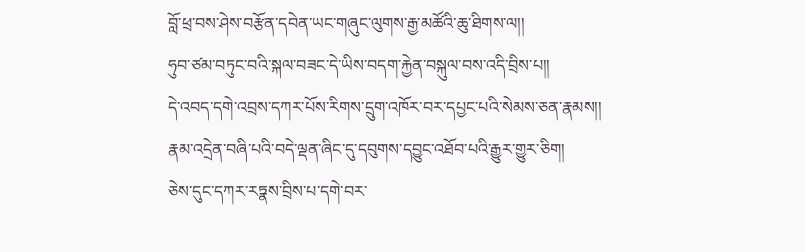བློ་ཕྲ་བས་ཤེས་བརྩོན་དབེན་ཡང་གཞུང་ལུགས་རྒྱ་མཚོའི་ཆུ་ཐིགས་ལ།།
ཧུབ་ཙམ་བཏུང་བའི་སྐལ་བཟང་དེ་ཡིས་བདག་རྐྱེན་བསྐུལ་བས་འདི་བྲིས་པ།།
དེ་འབད་དགེ་འབྲས་དཀར་པོས་རིགས་དྲུག་འཁོར་བར་དཔྱང་པའི་སེམས་ཅན་རྣམས།།
རྣམ་འདྲེན་བཞི་པའི་བདེ་ལྡན་ཞིང་དུ་དབུགས་དབྱུང་འཐོབ་པའི་རྒྱུར་གྱུར་ཅིག།
ཅེས་དུང་དཀར་རཏྣས་བྲིས་པ་དགེ་བར་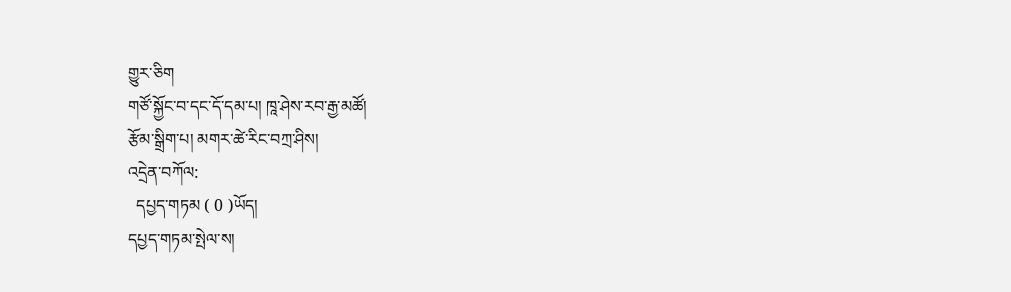གྱུར་ཅིག
གཙོ་སྐྱོང་བ་དང་དོ་དམ་པ། ཁཱ་ཤེས་རབ་རྒྱ་མཚོ།
རྩོམ་སྒྲིག་པ། མགར་ཚེ་རིང་བཀྲ་ཤིས།
འདྲེན་བཀོལ:
  དཔྱད་གཏམ ( 0 )ཡོད།
དཔྱད་གཏམ་སྤེལ་ས།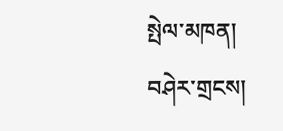སྤེལ་མཁན།
བཤེར་གྲངས།